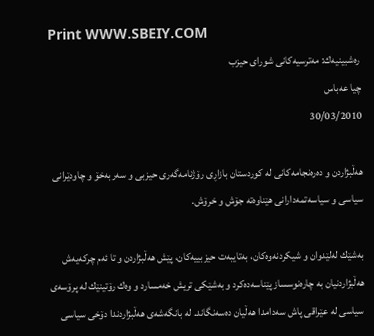Print WWW.SBEIY.COM
 ره‌شبینیه‌ك: مه‌ترسیه‌كانی شورای حیزب
چیا عه‌باس
30/03/2010

هه‌ڵبژاردن و ده‌ره‌نجامه‌كانی له‌ كوردستان بازاڕی رۆژنامه‌گه‌ری حیزبی و سه‌ربه‌خۆ و چاودێرانی سیاسی و سیاسه‌تمه‌دارانی هێناوه‌ته‌ جۆش و خرۆش.

به‌شێك له‌لێدوان و شیكردنه‌وه‌كان، به‌تایبه‌ت حیزبییه‌كان، پێش هه‌ڵبژاردن و تا ئه‌م چركه‌یه‌ش هه‌ڵبژاردنیان به‌ چاره‌نوسساز پێناسه‌ده‌كرد و به‌شێكی تریش خه‌مسارد و وه‌ك رۆتینێك له‌ پرۆسه‌ی سیاسی له‌ عێراقی پاش سه‌دامدا هه‌ڵیان ده‌سه‌نگاند. له‌ بانگه‌شه‌ی هه‌ڵبژاردندا دۆخی سیاسی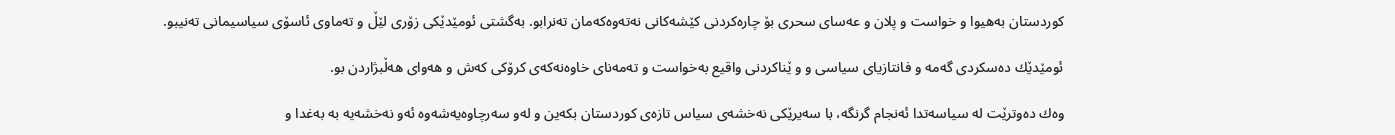كوردستان به‌هیوا و خواست و پلان و عه‌سای سحری بۆ چاره‌كردنی كێشه‌كانی نه‌ته‌وه‌كه‌مان ته‌نرابو. به‌گشتی ئومێدێكی زۆری لێڵ‌ و ته‌ماوی ئاسۆی سیاسیمانی ته‌نیبو.

ئومێدێك ده‌سكردی گه‌مه‌ و فانتازیای سیاسی و و ێناكردنی واقیع به‌خواست و ته‌مه‌نای خاوه‌نه‌كه‌ی كرۆكی كه‌ش و هه‌وای هه‌ڵبژاردن بو.

وه‌ك ده‌وترێت له‌ سیاسه‌تدا ئه‌نجام گرنگه‌، با سه‌یرێكی نه‌خشه‌ی سیاس تازه‌ی كوردستان بكه‌ین و له‌و سه‌رچاوه‌یه‌شه‌وه‌ ئه‌و نه‌خشه‌یه‌ به‌ به‌غدا و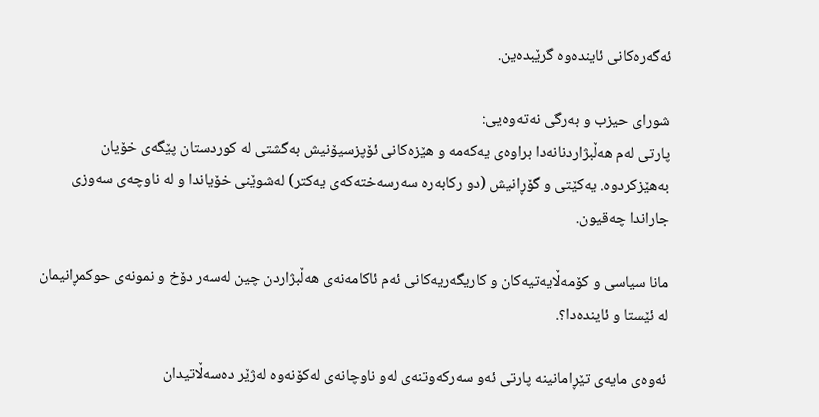ئه‌گه‌ره‌كانی ئاینده‌وه‌ گرێبده‌ین.

شورای حیزب و به‌رگی نه‌ته‌وه‌یی:
پارتی له‌م هه‌ڵبژاردنانه‌دا براوه‌ی یه‌كه‌مه‌ و هێزه‌كانی ئۆپزسیۆنیش به‌گشتی له‌ كوردستان پێگه‌ی خۆیان به‌هێزكردوه‌. یه‌كێتی و گۆڕانیش (دو ركابه‌ره‌ سه‌رسه‌خته‌كه‌ی یه‌كتر) له‌شوێنی خۆیاندا و له‌ ناوچه‌ی سه‌وزی جاراندا چه‌قیون.

مانا سیاسی و كۆمه‌ڵایه‌تیه‌كان و كاریگه‌ریه‌كانی ئه‌م ئاكامه‌نه‌ی هه‌ڵبژاردن چین له‌سه‌ر دۆخ و نمونه‌ی حوكمڕانیمان له‌ ئێستا و ئاینده‌دا؟.

ئه‌وه‌ی مایه‌ی تێڕامانینه‌ پارتی ئه‌و سه‌ركه‌وتنه‌ی له‌و ناوچانه‌ی له‌كۆنه‌وه‌ له‌ژێر ده‌سه‌ڵاتیدان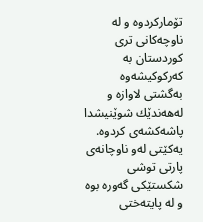تۆماركردوه‌ و له‌ ناوچه‌كانی تری كوردستان به‌ كه‌ركوكیشه‌وه‌ به‌گشتی لاوازه‌ و له‌هه‌ندێك شوێنیشدا پاشه‌كشه‌ی كردوه‌. یه‌كێتی له‌و ناوچانه‌ی پارتی توشی شكستێكی گه‌وره‌ بوه‌ و له‌ پایته‌ختی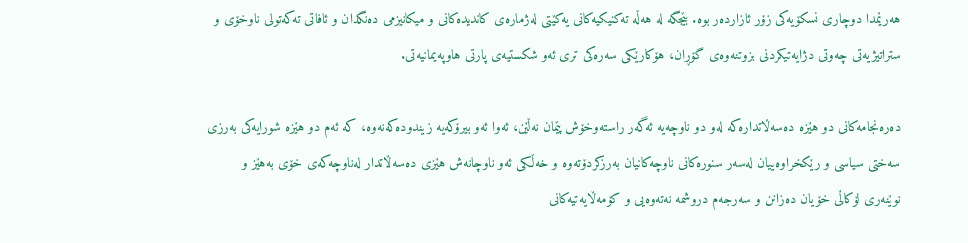هه‌رێمدا دوچاری نسكۆیه‌كی زۆر ئازارده‌ر بوه‌. بێجگه‌ له‌ هه‌ڵه‌ ته‌كنیكیه‌كانی یه‌كێتی له‌ژماره‌ی كاندیده‌كانی و میكانیزمی ده‌نگدان و ئافاتی ته‌كه‌تولی ناوخۆی و ستراتیژیه‌تی چه‌وتی دژایه‌تیكردنی بزوتنه‌وه‌ی گۆڕان، هۆكارێكی سه‌ره‌كی تری ئه‌و شكستیه‌ی پارتی هاوپه‌یمانیه‌تی.

ده‌ره‌نجامه‌كانی دو هێزه‌ ده‌سه‌ڵاتداره‌كه‌ له‌و دو ناوچه‌یه‌ ئه‌گه‌ر راسته‌وخۆش پێمان نه‌ڵێن، ئه‌وا ئه‌و بیرۆكه‌یه‌ زیندوده‌كه‌نه‌وه‌، كه‌ ئه‌م دو هێزه‌ شورایه‌كی به‌رزی سه‌ختی سیاسی و رێكخراوه‌ییان له‌سه‌ر سنوره‌كانی ناوچه‌كانیان به‌رزكردۆته‌وه‌ و خه‌ڵكی ئه‌و ناوچانه‌ش هێزی ده‌سه‌ڵاتدار له‌ناوچه‌كه‌ی خۆی به‌هێز و نوێنه‌ری لۆكاڵی خۆیان ده‌زانن و سه‌رجه‌م دروشمه‌ نه‌ته‌وه‌یی و كۆمه‌ڵایه‌تیه‌كانی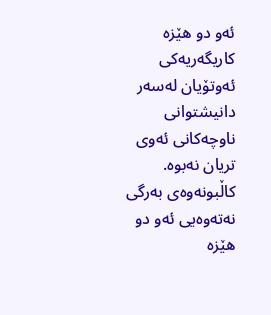ئه‌و دو هێزه‌ كاریگه‌ریه‌كی ئه‌وتۆیان له‌سه‌ر دانیشتوانی ناوچه‌كانی ئه‌وی تریان نه‌بوه‌. كاڵبونه‌وه‌ی به‌رگی نه‌ته‌وه‌یی ئه‌و دو هێزه‌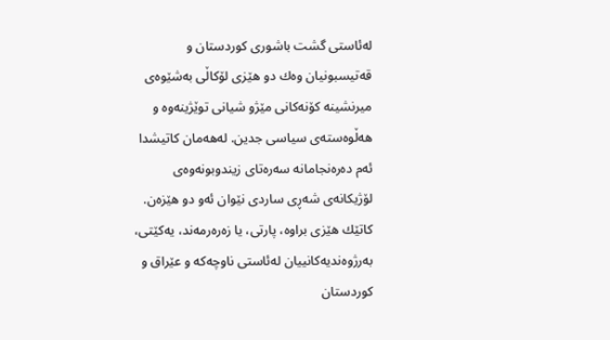له‌ئاستی گشت باشوری كوردستان و قه‌تیسبونیان وه‌ك دو هێزی لۆكاڵی به‌شێوه‌ی میرنشینه‌ كۆنه‌كانی مێژو شیانی توێژینه‌وه‌ و هه‌ڵوه‌سته‌ی سیاسی جدین. له‌هه‌مان كاتیشدا ئه‌م ده‌ره‌نجامانه‌ سه‌ره‌تای زیندوبونه‌وه‌ی لۆژیكانه‌ی شه‌ڕی ساردی نێوان ئه‌و دو هێزه‌ن. كاتێك هێزی براوه‌، پارتی، یا زه‌ره‌رمه‌ند، یه‌كێتی، به‌رژوه‌ندیه‌كانییان له‌ئاستی ناوچه‌كه‌ و عێراق و كوردستان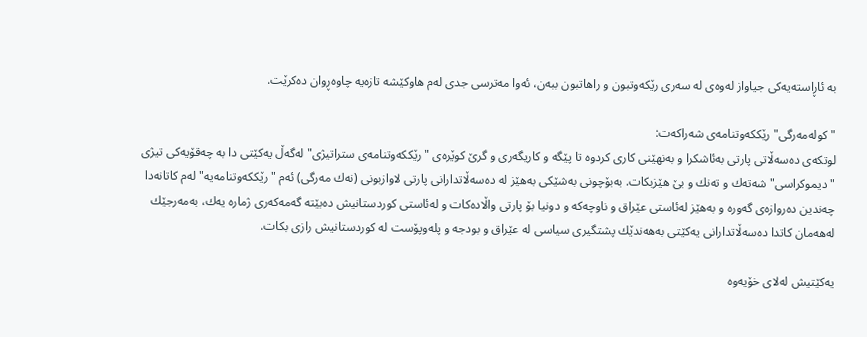به‌ ئاڕاسته‌یه‌كی جیاواز له‌وه‌ی له‌ سه‌ری رێكه‌وتبون و راهاتبون ببه‌ن، ئه‌وا مه‌ترسی جدی له‌م هاوكێشه‌ تازه‌یه‌ چاوه‌ڕوان ده‌كرێت.

"كوله‌مه‌رگی" رێككه‌وتنامه‌ی شه‌راكه‌ت:
لوتكه‌ی ده‌سه‌ڵاتی پارتی به‌ئاشكرا و به‌نهێنی كاری كردوه‌ تا پێگه‌ و كاریگه‌ری و گرێ كوێره‌ی "رێككه‌وتنامه‌ی ستراتیژی" له‌گه‌ڵ‌ یه‌كێتی دا به‌ چه‌قۆیه‌كی تیژی "دیموكراسی" شه‌ته‌ك و ته‌نك و بێ هێزبكات. به‌بۆچونی به‌شێكی به‌هێز له‌ ده‌سه‌ڵاتدارانی پارتی لاوازبونی (نه‌ك مه‌رگی) ئه‌م "رێككه‌وتنامه‌یه‌" له‌م كاتانه‌دا چه‌ندین ده‌روازه‌ی گه‌وره‌ و به‌هێز له‌ئاستی عێراق و ناوچه‌كه‌ و دونیا بۆ پارتی واڵاده‌كات و له‌ئاستی كوردستانیش ده‌بێته‌ گه‌مه‌كه‌ری ژماره‌ یه‌ك، به‌مه‌رجێك له‌هه‌مان كاتدا ده‌سه‌ڵاتدارانی یه‌كێتی به‌هه‌ندێك پشتگیری سیاسی له‌ عێراق و بودجه‌ و پله‌وپۆست له‌ كوردستانیش رازی بكات.

یه‌كێتیش له‌لای خۆیه‌وه‌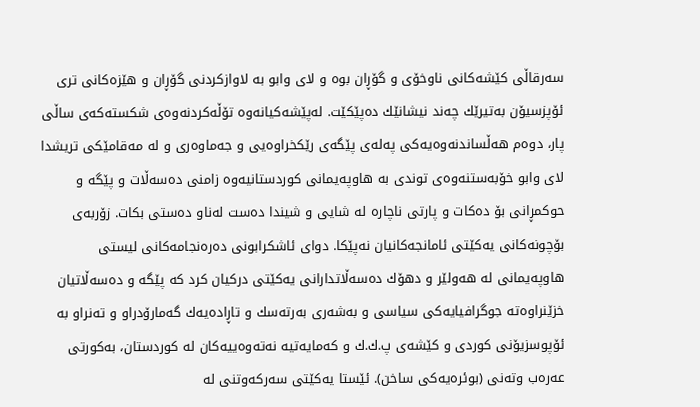سه‌رقاڵی كێشه‌كانی ناوخۆی و گۆڕان بوه‌ و لای وابو به‌ لاوازكردنی گۆڕان و هێزه‌كانی تری ئۆپزسیۆن به‌تیرێك چه‌ند نیشانێك ده‌پێكێت. له‌پێشه‌كیانه‌وه‌ تۆڵه‌كردنه‌وه‌ی شكسته‌كه‌ی ساڵی پار، دوه‌م هه‌ڵساندنه‌وه‌یه‌كی په‌له‌ی پێگه‌ی رێكخراوه‌یی و جه‌ماوه‌ری و له‌ مه‌قامێكی تریشدا لای وابو خۆبه‌ستنه‌وه‌ی توندی به‌ هاوپه‌یمانی كوردستانیه‌وه‌ زامنی ده‌سه‌ڵات و پێگه‌ و حوكمڕانی بۆ ده‌كات و پارتی ناچاره‌ له‌ شایی و شیندا ده‌ست له‌ناو ده‌ستی بكات. زۆربه‌ی بۆچونه‌كانی یه‌كێتی ئامانجه‌كانیان نه‌پێكا. دوای ئاشكرابونی ده‌ره‌نجامه‌كانی لیستی هاوپه‌یمانی له‌ هه‌ولێر و دهۆك ده‌سه‌ڵاتدارانی یه‌كێتی دركیان كرد كه‌ پێگه‌ و ده‌سه‌ڵاتیان خزێنراوه‌ته‌ جوگرافیایه‌كی سیاسی و به‌شه‌ری به‌رته‌سك و تاڕاده‌یه‌ك گه‌مارۆدراو و ته‌نراو به‌ ئۆپوسزیۆنی كوردی و كێشه‌ی پ.ك.ك و كه‌مایه‌تیه‌ نه‌ته‌وه‌ییه‌كان له‌ كوردستان، به‌كورتی عه‌ره‌ب وته‌نی (بوئره‌یه‌كی ساخن). ئێستا یه‌كێتی سه‌ركه‌وتنی له‌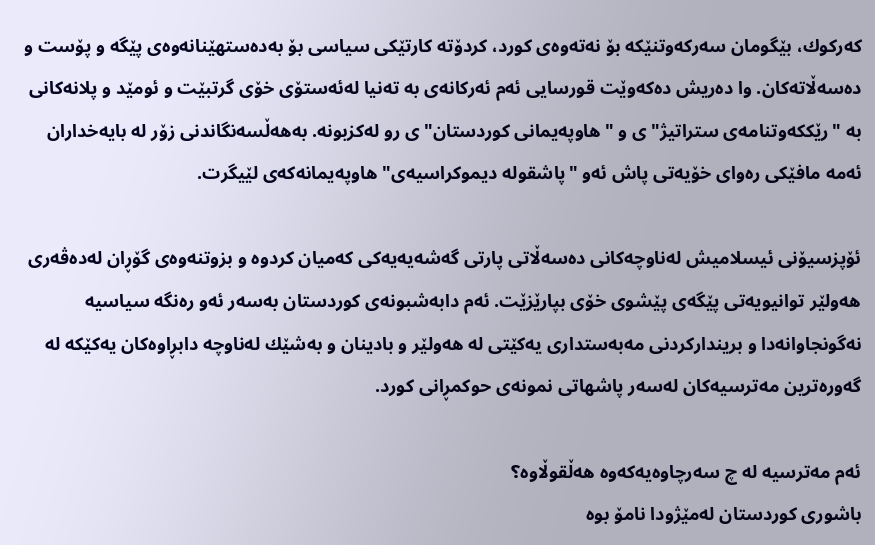كه‌ركوك، بێگومان سه‌ركه‌وتنێكه‌ بۆ نه‌ته‌وه‌ی كورد، كردۆته‌ كارتێكی سیاسی بۆ به‌ده‌ستهێنانه‌وه‌ی پێگه‌ و پۆست و ده‌سه‌ڵاته‌كان. وا ده‌ریش ده‌كه‌وێت قورسایی ئه‌م ئه‌ركانه‌ی به‌ ته‌نیا له‌ئه‌ستۆی خۆی گرتبێت و ئومێد و پلانه‌كانی به‌ "رێككه‌وتنامه‌ی ستراتیژ"ی و "هاوپه‌یمانی كوردستان"ی رو له‌كزبونه‌. به‌هه‌ڵسه‌نگاندنی زۆر له‌ بایه‌خداران ئه‌مه‌ مافێكی ره‌وای خۆیه‌تی پاش ئه‌و "پاشقوله‌ دیموكراسیه‌ی" هاوپه‌یمانه‌كه‌ی لێیگرت.

ئۆپزسیۆنی ئیسلامیش له‌ناوچه‌كانی ده‌سه‌ڵاتی پارتی گه‌شه‌یه‌یه‌كی كه‌میان كردوه‌ و بزوتنه‌وه‌ی گۆڕان له‌ده‌ڤه‌ری هه‌ولێر توانیویه‌تی پێگه‌ی پێشوی خۆی بپارێزێت. ئه‌م دابه‌شبونه‌ی كوردستان به‌سه‌ر ئه‌و ره‌نگه‌ سیاسیه‌ نه‌گونجاوانه‌دا و برینداركردنی مه‌به‌ستداری یه‌كێتی له‌ هه‌ولێر و بادینان و به‌شێك له‌ناوچه‌ دابڕاوه‌كان یه‌كێكه‌ له‌ گه‌وره‌ترین مه‌ترسیه‌كان له‌سه‌ر پاشهاتی نمونه‌ی حوكمڕانی كورد.

ئه‌م مه‌ترسیه‌ له‌ چ سه‌رچاوه‌یه‌كه‌وه‌ هه‌ڵقوڵاوه‌؟
باشوری كوردستان له‌مێژودا نامۆ بوه‌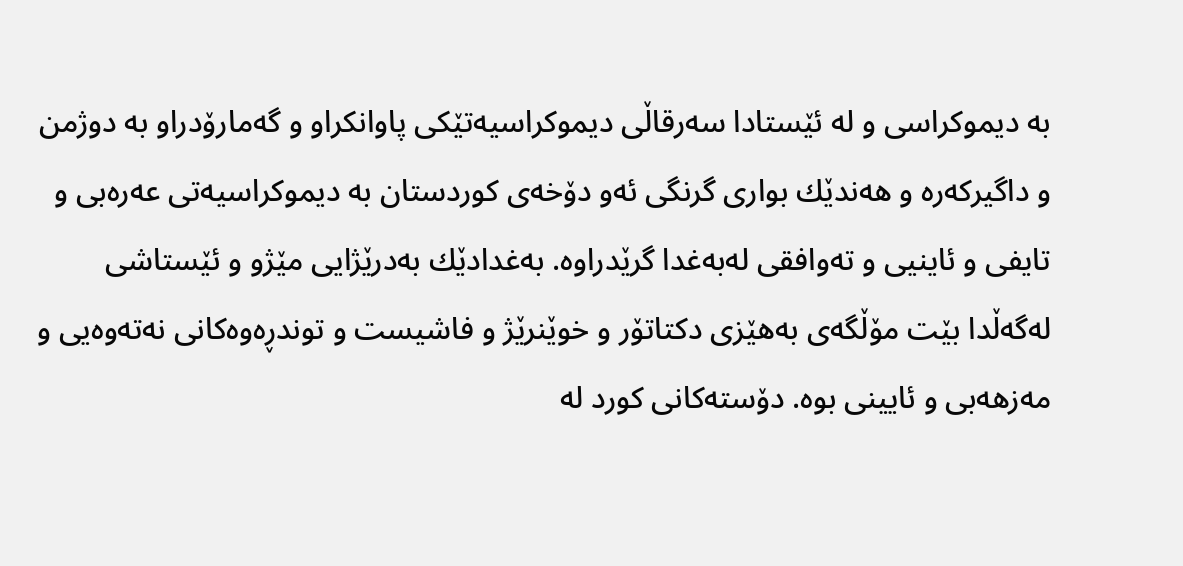به‌ دیموكراسی و له‌ ئێستادا سه‌رقاڵی دیموكراسیه‌تێكی پاوانكراو و گه‌مارۆدراو به‌ دوژمن و داگیركه‌ره‌ و هه‌ندێك بواری گرنگی ئه‌و دۆخه‌ی كوردستان به‌ دیموكراسیه‌تی عه‌ره‌بی و تایفی و ئاینیی و ته‌وافقی له‌به‌غدا گرێدراوه‌. به‌غدادێك به‌درێژایی مێژو و ئێستاشی له‌گه‌ڵدا بێت مۆڵگه‌ی به‌هێزی دكتاتۆر و خوێنرێژ و فاشیست و توندڕه‌وه‌كانی نه‌ته‌وه‌یی و مه‌زهه‌بی و ئایینی بوه‌. دۆسته‌كانی كورد له‌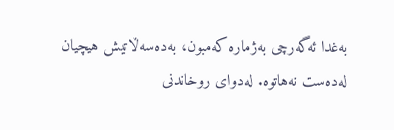به‌غدا ئه‌گه‌رچی به‌ژماره‌ كه‌مبون، به‌ده‌سه‌ڵاتیش هیچیان له‌ده‌ست نه‌هاتوه‌. له‌دوای روخاندنی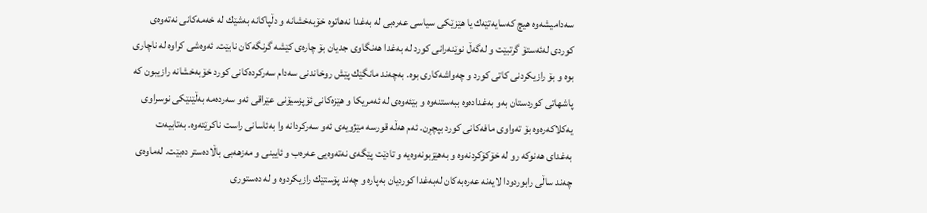سه‌دامیشه‌وه‌ هیچ كه‌سایه‌تێه‌ك یا هێزێكی سیاسی عه‌ره‌بی له‌ به‌غدا نه‌هاتوه‌ خۆبه‌خشانه‌ و دڵپاكانه‌ به‌شێك له‌ خه‌مه‌كانی نه‌ته‌وه‌ی كوردی له‌ئه‌ستۆ گرتبێت و له‌گه‌ڵ‌ نوێنه‌رانی كورد له‌ به‌غدا هه‌نگاوی جدیان بۆ چاره‌ی كێشه‌ گرنگه‌كان نابێت. ئه‌وه‌شی كراوه‌ له‌ ناچاری بوه‌ و بۆ رازیكردنی كاتی كورد و چه‌واشه‌كاری بوه‌. به‌چه‌ند مانگێك پێش روخاندنی سه‌دام سه‌ركرده‌كانی كورد خۆبه‌خشانه‌ رازیبون كه‌ پاشهاتی كوردستان به‌و به‌غداده‌وه‌ ببه‌ستنه‌وه‌ و بێئه‌وه‌ی له‌ ئه‌مریكا و هێزه‌كانی ئۆپزسیۆنی عێراقی ئه‌و سه‌رده‌مه‌ به‌ڵێنێكی نوسراوی یه‌كلاكه‌ره‌وه‌ بۆ ته‌واوی مافه‌كانی كورد بپچڕن. ئه‌م هه‌ڵه‌ قورسه‌ مێژویه‌ی ئه‌و سه‌ركردانه‌ وا به‌ئاسانی راست ناكرێته‌وه‌. به‌تابیه‌ت به‌غدای هه‌نوكه‌ رو له‌ خۆكۆكردنه‌وه‌ و به‌هێزبونه‌وه‌یه‌ و تادێت پێگه‌ی نه‌ته‌وه‌یی عه‌ره‌ب و ئایینی و مه‌زهه‌بی باڵاده‌ستر ده‌بێت. له‌ماوه‌ی چه‌ند ساڵی رابوردودا لایه‌نه‌ عه‌ره‌به‌كان له‌به‌غدا كوردیان به‌پاره‌ و چه‌ند پۆستێك رازیكردوه‌ و له‌ ده‌ستوری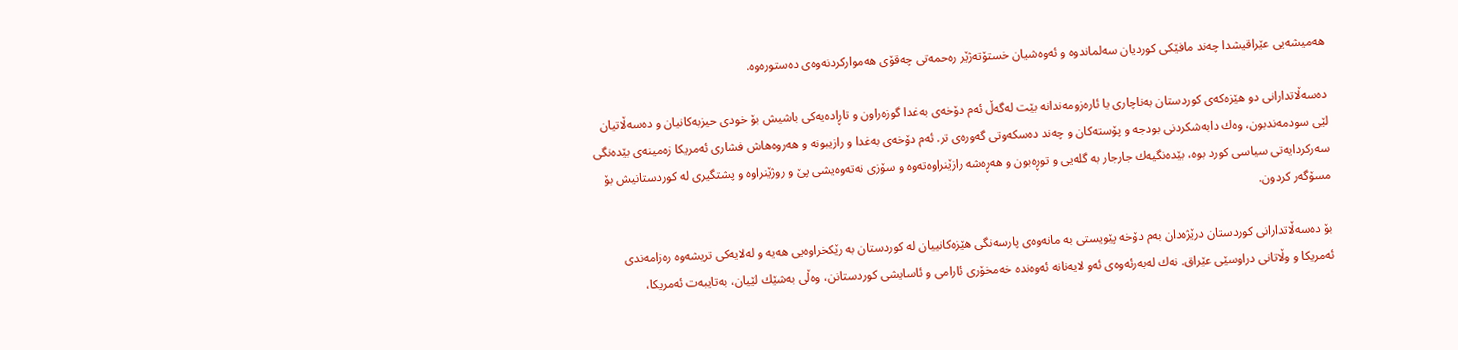هه‌میشه‌یی عێراقیشدا چه‌ند مافێكی كوردیان سه‌لماندوه‌ و ئه‌وه‌شیان خستۆته‌ژێر ره‌حمه‌تی چه‌قۆی هه‌مواركردنه‌وه‌ی ده‌ستوره‌وه‌.

ده‌سه‌ڵاتدارانی دو هێزه‌كه‌ی كوردستان به‌ناچاری یا ئاره‌زومه‌ندانه‌ بێت له‌گه‌ڵ‌ ئه‌م دۆخه‌ی به‌غدا گوزه‌راون و تاڕاده‌یه‌كی باشیش بۆ خودی حیزبه‌كانیان و ده‌سه‌ڵاتیان لێی سودمه‌ندبون، وه‌ك دابه‌شكردنی بودجه‌ و پۆسته‌كان و چه‌ند ده‌سكه‌وتی گه‌وره‌ی تر. ئه‌م دۆخه‌ی به‌غدا و رازیبونه‌ و هه‌روه‌هاش فشاری ئه‌مریكا زه‌مینه‌ی بێده‌نگی سه‌ركردایه‌تی سیاسی كورد بوه‌، بێده‌نگیه‌ك جارجار به‌ گله‌یی و توڕه‌بون و هه‌ڕه‌شه‌ رازێنراوه‌ته‌وه‌ و سۆزی نه‌ته‌وه‌یشی پێ و روژێنراوه‌ و پشتگیری له‌ كوردستانیش بۆ مسۆگه‌ر كردون.

بۆ ده‌سه‌ڵاتدارانی كوردستان درێژه‌دان به‌م دۆخه‌ پێویستی به‌ مانه‌وه‌ی پارسه‌نگی هێزه‌كانییان له‌ كوردستان به‌ رێكخراوه‌یی هه‌یه‌ و له‌لایه‌كی تریشه‌وه‌ ره‌زامه‌ندی ئه‌مریكا و وڵاتانی دراوسێی عێراق. نه‌ك له‌به‌رئه‌وه‌ی ئه‌و لایه‌نانه‌ ئه‌وه‌نده‌ خه‌مخۆری ئارامی و ئاسایشی كوردستانن، وه‌ڵی به‌شێك لێیان، به‌تایبه‌ت ئه‌مریكا،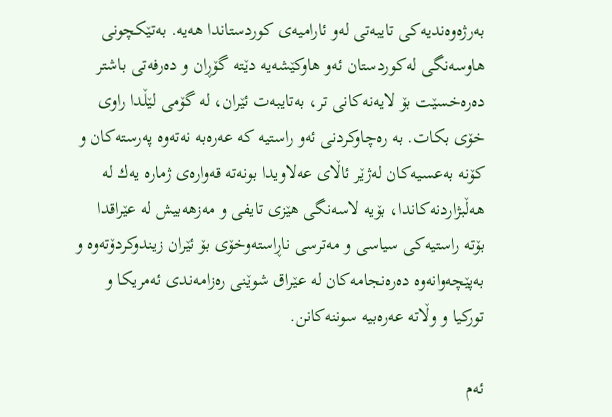به‌رژه‌وه‌ندیه‌كی تایبه‌تی له‌و ئارامیه‌ی كوردستاندا هه‌یه‌. به‌تێكچونی هاوسه‌نگی له‌كوردستان ئه‌و هاوكێشه‌یه‌ دێته‌ گۆڕان و ده‌رفه‌تی باشتر ده‌ره‌خسێت بۆ لایه‌نه‌كانی تر، به‌تایبه‌ت ئێران، له‌ گۆمی لێڵدا راوی خۆی بكات. به‌ ره‌چاوكردنی ئه‌و راستیه‌ كه‌ عه‌ره‌به‌ نه‌ته‌وه‌ په‌رسته‌كان و كۆنه‌ به‌عسیه‌كان له‌ژێر ئاڵای عه‌لاویدا بونه‌ته‌ قه‌واره‌ی ژماره‌ یه‌ك له‌ هه‌ڵبژاردنه‌كاندا، بۆیه‌ لاسه‌نگی هێزی تایفی و مه‌زهه‌بیش له‌ عێراقدا بۆته‌ راستیه‌كی سیاسی و مه‌ترسی ناڕاسته‌وخۆی بۆ ئێران زیندوكردۆته‌وه‌ و به‌پێچه‌وانه‌وه‌ ده‌ره‌نجامه‌كان له‌ عێراق شوێنی ره‌زامه‌ندی ئه‌مریكا و توركیا و وڵاته‌ عه‌ره‌بیه‌ سوننه‌كانن.

ئه‌م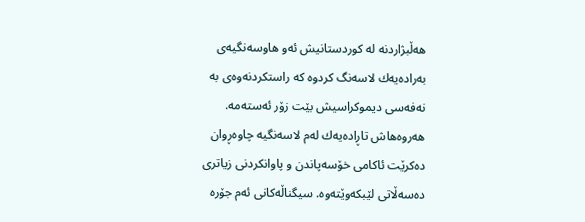هه‌ڵبژاردنه‌ له‌ كوردستانیش ئه‌و هاوسه‌نگیه‌ی به‌راده‌یه‌ك لاسه‌نگ كردوه‌ كه‌ راستكردنه‌وه‌ی به‌ نه‌فه‌سی دیموكراسیش بێت زۆر ئه‌سته‌مه‌. هه‌روه‌هاش تاڕاده‌یه‌ك له‌م لاسه‌نگیه‌ چاوه‌ڕوان ده‌كرێت ئاكامی خۆسه‌پاندن و پاوانكردنی زیاتری ده‌سه‌ڵاتی لێبكه‌وێته‌وه‌. سیگناڵه‌كانی ئه‌م جۆره‌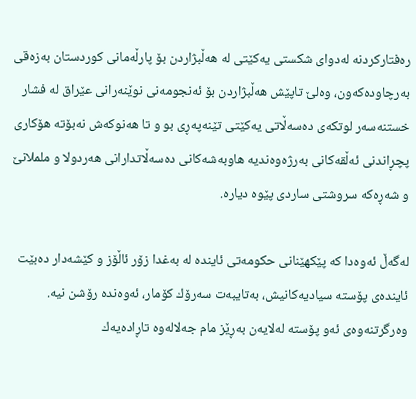ره‌فتاركردنه‌ له‌دوای شكستی یه‌كێتی له‌ هه‌ڵبژاردن بۆ پارڵه‌مانی كوردستان به‌زه‌قی به‌رچاوده‌كه‌ون، وه‌لێ تاپێش هه‌ڵبژاردن بۆ ئه‌نجومه‌نی نوێنه‌رانی عێراق له‌ فشار خستنه‌سه‌ر لوتكه‌ی ده‌سه‌ڵاتی یه‌كێتی تێنه‌په‌ڕی بو و تا هه‌نوكه‌ش نه‌بۆته‌ هۆكاری پچڕاندنی ئه‌ڵقه‌كانی به‌رژه‌وه‌ندیه‌ هاوبه‌شه‌كانی ده‌سه‌ڵاتدارانی هه‌ردولا و ململانێ و شه‌ڕه‌كه‌ سروشتی ساردی پێوه‌ دیاره‌.

له‌گه‌ڵ‌ ئه‌وه‌دا كه‌ پێكهێنانی حكومه‌تی ئاینده‌ له‌ به‌غدا زۆر ئاڵۆز و كێشه‌دار ده‌بێت ئاینده‌ی پۆسته‌ سیادیه‌كانیش، به‌تایبه‌ت سه‌رۆك كۆمار، ئه‌وه‌نده‌ رۆشن نیه‌. وه‌رگرتنه‌وه‌ی ئه‌و پۆسته‌ له‌لایه‌ن به‌ڕێز مام جه‌لاله‌وه‌ تاڕاده‌یه‌ك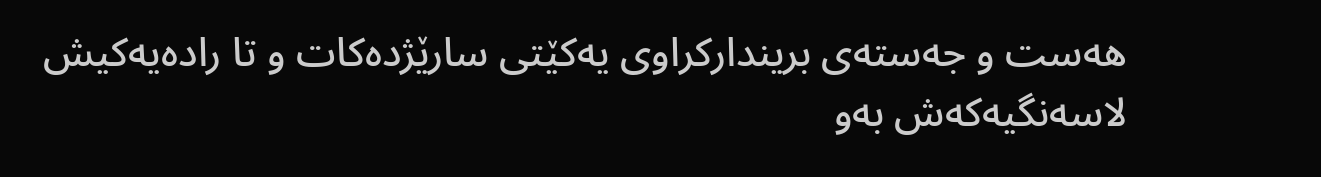هه‌ست و جه‌سته‌ی برینداركراوی یه‌كێتی سارێژده‌كات و تا راده‌یه‌كیش لاسه‌نگیه‌كه‌ش به‌و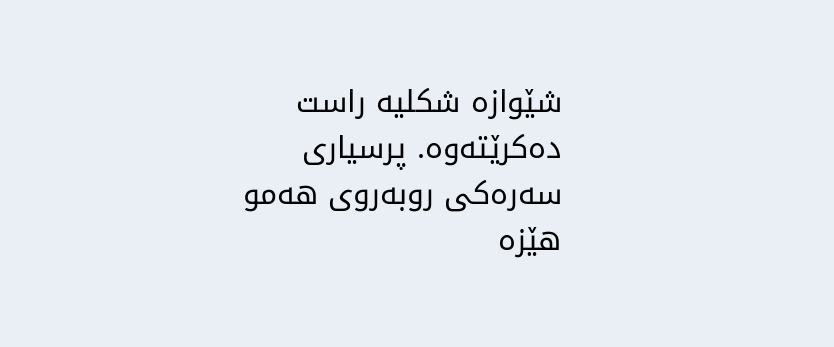شێوازه‌ شكلیه‌ راست ده‌كرێته‌وه‌. پرسیاری سه‌ره‌كی روبه‌روی هه‌مو هێزه‌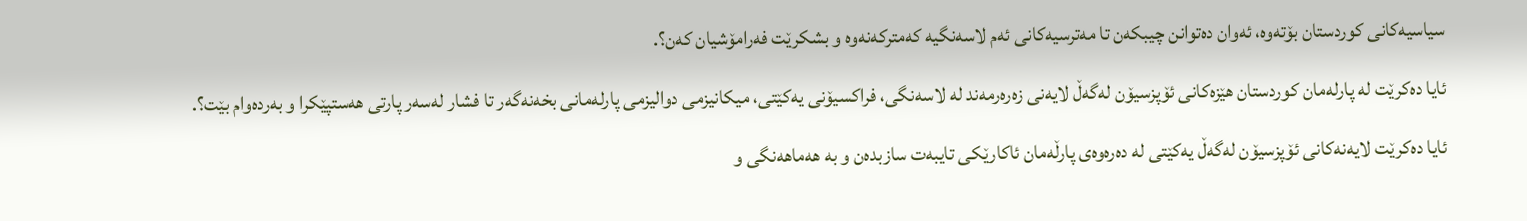سیاسیه‌كانی كوردستان بۆته‌وه‌، ئه‌وان ده‌توانن چیبكه‌ن تا مه‌ترسیه‌كانی ئه‌م لاسه‌نگیه‌ كه‌متركه‌نه‌وه‌ و بشكرێت فه‌رامۆشیان كه‌ن؟.

ئایا ده‌كرێت له‌ پارله‌مان كوردستان هێزه‌كانی ئۆپزسیۆن له‌گه‌ڵ‌ لایه‌نی زه‌ره‌رمه‌ند له‌ لاسه‌نگی، فراكسیۆنی یه‌كێتی، میكانیزمی دوالیزمی پارله‌مانی بخه‌نه‌گه‌ر تا فشار له‌سه‌ر پارتی هه‌ستپێكرا و به‌رده‌وام بێت؟.

ئایا ده‌كرێت لایه‌نه‌كانی ئۆپزسیۆن له‌گه‌ڵ‌ یه‌كێتی له‌ ده‌ره‌وه‌ی پارڵه‌مان ئاكارێكی تایبه‌ت سازبده‌ن و به‌ هه‌ماهه‌نگی و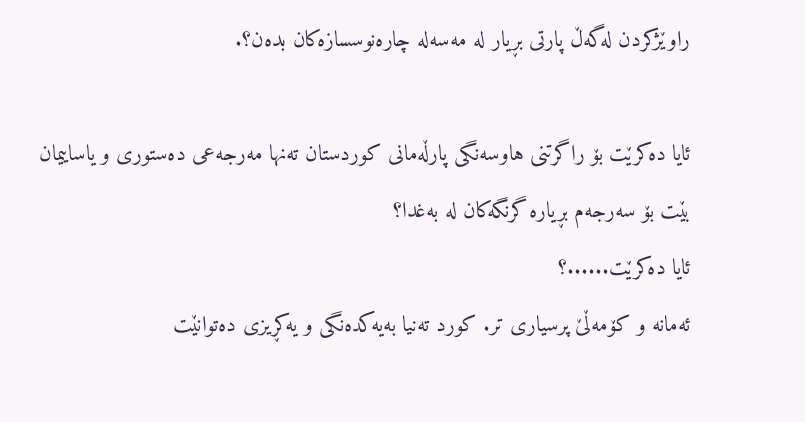راوێژكردن له‌گه‌ڵ‌ پارتی بڕیار له‌ مه‌سه‌له‌ چاره‌نوسسازه‌كان بده‌ن؟.

ئایا ده‌كرێت بۆ راگرتنی هاوسه‌نگی پارڵه‌مانی كوردستان ته‌نها مه‌رجه‌عی ده‌ستوری و یاساییمان بێت بۆ سه‌رجه‌م بڕیاره‌ گرنگه‌كان له‌ به‌غدا؟
ئایا ده‌كرێت......؟
ئه‌مانه‌ و كۆمه‌ڵێ پرسیاری تر. كورد ته‌نیا به‌یه‌كده‌نگی و یه‌كڕیزی ده‌توانێت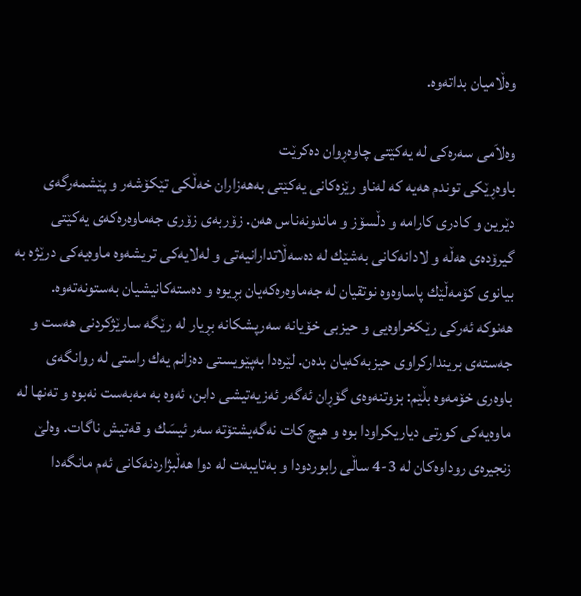وه‌ڵامیان بداته‌وه‌.

وه‌لاَمی سه‌ره‌كی له‌ یه‌كێتی چاوه‌ڕوان ده‌كرێت
باوه‌ڕێكی توندم هه‌یه‌ كه‌ له‌ناو رێزه‌كانی یه‌كێتی به‌هه‌زاران خه‌ڵكی تێكۆشه‌ر و پێشمه‌رگه‌ی دێرین و كادری كارامه‌ و دڵسۆز و ماندونه‌ناس هه‌ن. زۆربه‌ی زۆری جه‌ماوه‌ره‌كه‌ی یه‌كێتی گیرۆده‌ی هه‌ڵه‌ و لادانه‌كانی به‌شێك له‌ ده‌سه‌ڵاتدارانیه‌تی و له‌لایه‌كی تریشه‌وه‌ ماوه‌یه‌كی درێژه‌ به‌ بیانوی كۆمه‌ڵێك پاساوه‌وه‌ نوتقیان له‌ جه‌ماوه‌ره‌كه‌یان بڕیوه‌ و ده‌سته‌كانیشیان به‌ستونه‌ته‌وه‌. هه‌نوكه‌ ئه‌ركی رێكخراوه‌یی و حیزبی خۆیانه‌ سه‌رپشكانه‌ بڕیار له‌ رێگه‌ سارێژكردنی هه‌ست و جه‌سته‌ی برینداركراوی حیزبه‌كه‌یان بده‌ن. لێره‌دا به‌پێویستی ده‌زانم یه‌ك راستی له‌ روانگه‌ی باوه‌ری خۆمه‌وه‌ بڵێم: بزوتنه‌وه‌ی گۆڕان ئه‌گه‌ر ئه‌زیه‌تیشی دابن، ئه‌وه‌ به‌ مه‌به‌ست نه‌بوه‌ و ته‌نها له‌ ماوه‌یه‌كی كورتی دیاریكراودا بوه‌ و هیچ كات نه‌گه‌یشتۆته‌ سه‌ر ئیسَك و قه‌تیش ناگات. وه‌لێ زنجیره‌ی روداوه‌كان له‌ 3-4 ساڵی رابوردودا و به‌تایبه‌ت له‌ دوا هه‌ڵبژاردنه‌كانی ئه‌م مانگه‌دا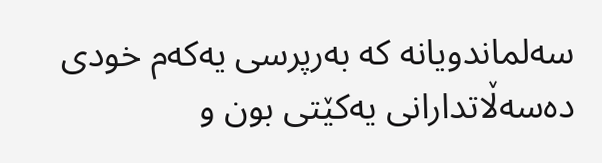سه‌لماندویانه‌ كه‌ به‌رپرسی یه‌كه‌م خودی ده‌سه‌ڵاتدارانی یه‌كێتی بون و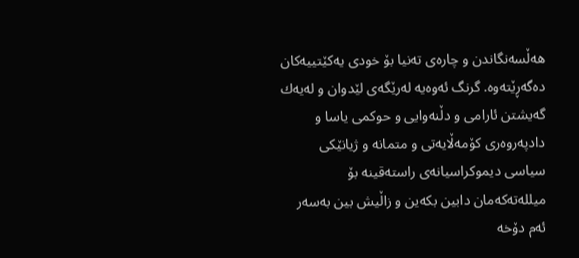هه‌ڵسه‌نگاندن و چاره‌ی ته‌نیا بۆ خودی یه‌كێتییه‌كان ده‌گه‌ڕێته‌وه‌. گرنگ ئه‌وه‌یه‌ له‌رێگه‌ی لێدوان و له‌یه‌ك گه‌یشتن ئارامی و دڵنه‌وایی و حوكمی یاسا و دادپه‌روه‌ری كۆمه‌ڵایه‌تی و متمانه‌ و ژیانێكی سیاسی دیموكراسیانه‌ی راسته‌قینه‌ بۆ میلله‌ته‌كه‌مان دابین بكه‌ین و زاڵیش بین به‌سه‌ر ئه‌م دۆخه‌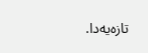تازه‌یه‌دا.